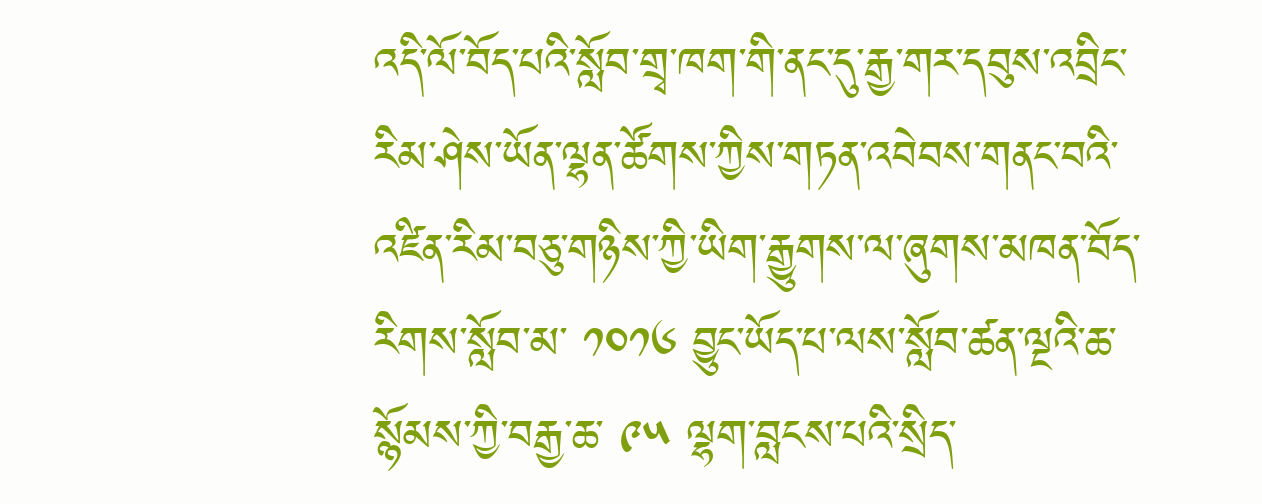འདི་ལོ་བོད་པའི་སློབ་གྲྭ་ཁག་གི་ནང་དུ་རྒྱ་གར་དབུས་འབྲིང་རིམ་ཤེས་ཡོན་ལྷན་ཚོགས་ཀྱིས་གཏན་འབེབས་གནང་བའི་འཛིན་རིམ་བཅུ་གཉིས་ཀྱི་ཡིག་རྒྱུགས་ལ་ཞུགས་མཁན་བོད་རིགས་སློབ་མ་ ༡༠༡༦ བྱུང་ཡོད་པ་ལས་སློབ་ཚན་ལྔའི་ཆ་སྙོམས་ཀྱི་བརྒྱ་ཆ་ ༩༥ ལྷག་བླངས་པའི་སྲིད་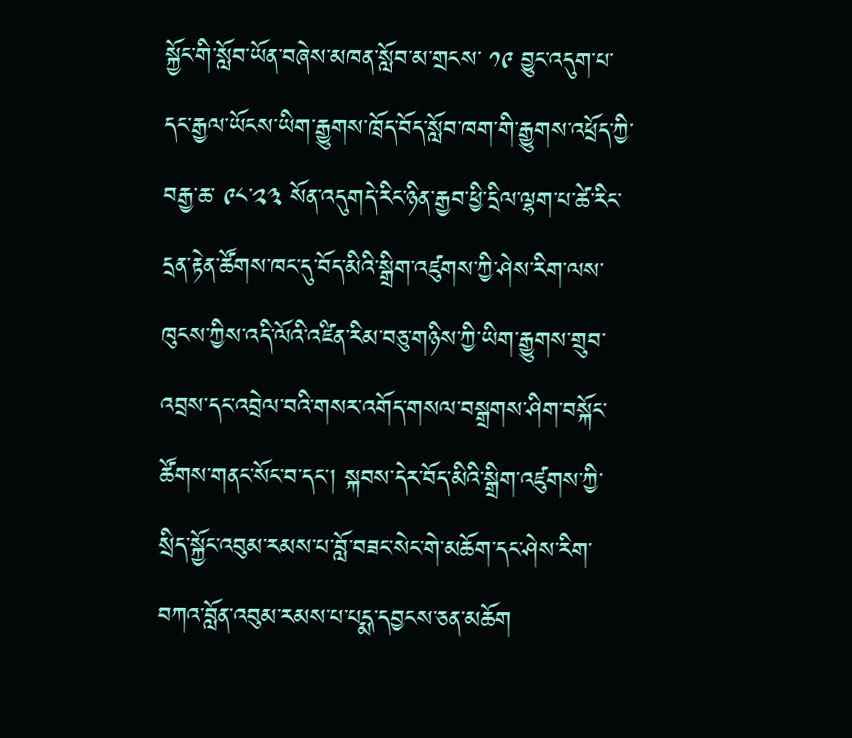སྐྱོང་གི་སློབ་ཡོན་བཞེས་མཁན་སློབ་མ་གྲངས་ ༡༩ བྱུང་འདུག་པ་དང་རྒྱལ་ཡོངས་ཡིག་རྒྱུགས་ཁྲོད་བོད་སློབ་ཁག་གི་རྒྱུགས་འཕྲོད་ཀྱི་བརྒྱ་ཆ་ ༩༨་༢༣ སོན་འདུགདེ་རིང་ཉིན་རྒྱབ་ཕྱི་དྲིལ་ལྷག་པ་ཚེ་རིང་དྲན་རྟེན་ཚོགས་ཁང་དུ་བོད་མིའི་སྒྲིག་འཛུགས་ཀྱི་ཤེས་རིག་ལས་ཁུངས་ཀྱིས་འདི་ལོའི་འཛིན་རིམ་བཅུ་གཉིས་ཀྱི་ཡིག་རྒྱུགས་གྲུབ་འབྲས་དང་འབྲེལ་བའི་གསར་འགོད་གསལ་བསྒྲགས་ཤིག་བསྐོང་ཚོགས་གནང་སོང་བ་དང་། སྐབས་དེར་བོད་མིའི་སྒྲིག་འཛུགས་ཀྱི་སྲིད་སྐྱོང་འབུམ་རམས་པ་བློ་བཟང་སེང་གེ་མཆོག་དང་ཤེས་རིག་བཀའ་བློན་འབུམ་རམས་པ་པདྨ་དབྱངས་ཅན་མཆོག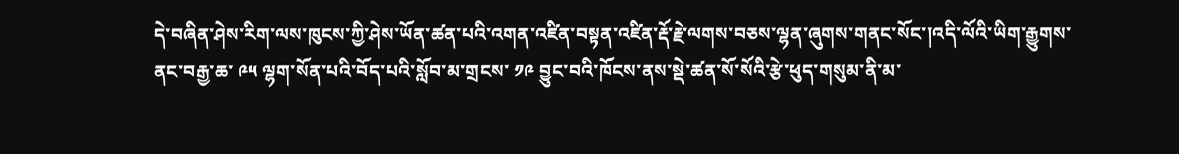དེ་བཞིན་ཤེས་རིག་ལས་ཁུངས་ཀྱི་ཤེས་ཡོན་ཚན་པའི་འགན་འཛིན་བསྟན་འཛིན་རྡོ་རྗེ་ལགས་བཅས་ལྷན་ཞུགས་གནང་སོང་།འདི་ལོའི་ཡིག་རྒྱུགས་ནང་བརྒྱ་ཆ་ ༩༥ ལྷག་སོན་པའི་བོད་པའི་སློབ་མ་གྲངས་ ༡༩ བྱུང་བའི་ཁོངས་ནས་སྡེ་ཚན་སོ་སོའི་རྩེ་ཕུད་གསུམ་ནི་མ་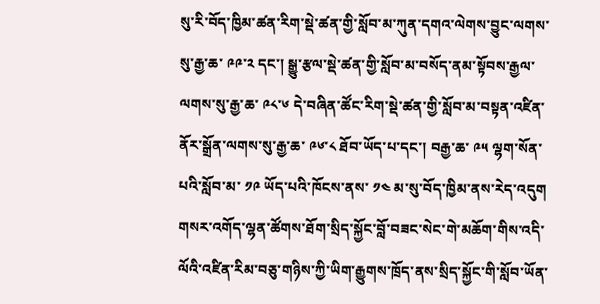སུ་རི་བོད་ཁྱིམ་ཚན་རིག་སྡེ་ཚན་གྱི་སློབ་མ་ཀུན་དགའ་ལེགས་བྱུང་ལགས་སུ་རྒྱ་ཆ་ ༩༩་༢ དང་། སྒྱུ་རྩལ་སྡེ་ཚན་གྱི་སློབ་མ་བསོད་ནམ་སྟོབས་རྒྱལ་ལགས་སུ་རྒྱ་ཆ་ ༩༨་༦ དེ་བཞིན་ཚོང་རིག་སྡེ་ཚན་གྱི་སློབ་མ་བསྟན་འཛིན་ནོར་སྒྲོན་ལགས་སུ་རྒྱ་ཆ་ ༩༦་༨ ཐོབ་ཡོད་པ་དང་། བརྒྱ་ཆ་ ༩༥ ལྷག་སོན་པའི་སློབ་མ་ ༡༩ ཡོད་པའི་ཁོངས་ནས་ ༡༤ མ་སུ་བོད་ཁྱིམ་ནས་རེད་འདུག གསར་འགོད་ལྷན་ཚོགས་ཐོག་སྲིད་སྐྱོང་བློ་བཟང་སེང་གེ་མཆོག་གིས་འདི་ལོའི་འཛིན་རིམ་བཅུ་གཉིས་ཀྱི་ཡིག་རྒྱུགས་ཁྲོད་ནས་སྲིད་སྐྱོང་གི་སློབ་ཡོན་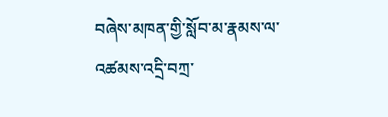བཞེས་མཁན་གྱི་སློབ་མ་རྣམས་ལ་འཚམས་འདྲི་བཀྲ་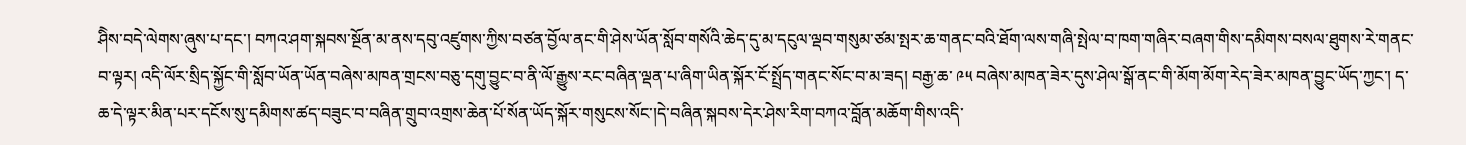ཤིེས་བདེ་ལེགས་ཞུས་པ་དང་། བཀའ་ཤག་སྐབས་སྔོན་མ་ནས་དབུ་འཛུགས་ཀྱིས་བཙན་བྱོལ་ནང་གི་ཤེས་ཡོན་སློབ་གསོའི་ཆེད་དུ་མ་དངུལ་ལྡབ་གསུམ་ཙམ་སྤར་ཆ་གནང་བའི་ཐོག་ལས་གཞི་སྤེལ་བ་ཁག་གཞིར་བཞག་གིས་དམིགས་བསལ་ཐུགས་རེ་གནང་བ་ལྟར། འདི་ལོར་སྲིད་སྐྱོང་གི་སློབ་ཡོན་ཡོན་བཞེས་མཁན་གྲངས་བཅུ་དགུ་བྱུང་བ་ནི་ལོ་རྒྱུས་རང་བཞིན་ལྡན་པ་ཞིག་ཡིན་སྐོར་ངོ་སྤྲོད་གནང་སོང་བ་མ་ཟད། བརྒྱ་ཆ་ ༩༥ བཞེས་མཁན་ཟེར་དུས་ཤེལ་སྒོ་ནང་གི་མོག་མོག་རེད་ཟེར་མཁན་བྱུང་ཡོད་ཀྱང་། ད་ཆ་དེ་ལྟར་མིན་པར་དངོས་སུ་དམིགས་ཚད་བཟུང་བ་བཞིན་གྲུབ་འགྲས་ཆེན་པོ་སོན་ཡོད་སྐོར་གསུངས་སོང་།དེ་བཞིན་སྐབས་དེར་ཤེས་རིག་བཀའ་བློན་མཆོག་གིས་འདི་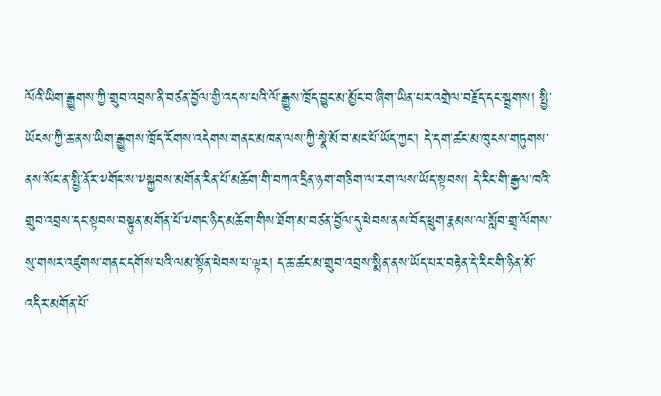ལོའི་ཡིག་རྒྱུགས་ཀྱི་གྲུབ་འབྲས་ནི་བཙན་བྱོལ་གྱི་འདས་པའི་ལོ་རྒྱུས་ཁྲོད་བྱུང་མ་མྱོང་བ་ཞིག་ཡིན་པར་འགྲེལ་བརྗོད་དང་སྦྲགས། སྤྱི་ཡོངས་ཀྱི་ཆ་ནས་ཡིག་རྒྱུགས་ཁྲོད་རོགས་འདེགས་གནང་མཁན་ལས་ཀྱི་སྣེ་མོ་བ་མང་པོ་ཡོད་ཀྱང་། དེ་དག་ཚང་མ་ཁུངས་གཏུགས་ནས་སོང་ན་སྤྱི་ནོར་༸གོང་ས་༸སྐྱབས་མགོན་རིན་པོ་མཆོག་གི་བཀའ་དྲིན་ཉག་གཅིག་ལ་རག་ལས་ཡོད་སྟབས། དེ་རིང་གི་རྒྱལ་ཁའི་གྲུབ་འབྲས་དང་སྟབས་བསྟུན་མགོན་པོ་༸གང་ཉིད་མཆོག་གིས་ཐོག་མ་བཙན་བྱོལ་དུ་ཕེབས་ནས་བོད་ཕྲུག་རྣམས་ལ་སློབ་གྲྭ་ལོགས་སུ་གསར་འཛུགས་གནང་དགོས་པའི་ལམ་སྟོན་ཕེབས་པ་ལྟར། ད་ཆ་ཚང་མ་གྲུབ་འབྲས་སྨིན་ནས་ཡོད་པར་བརྟེན་དེ་རིང་གི་ཉིན་མོ་འདིར་མགོན་པོ་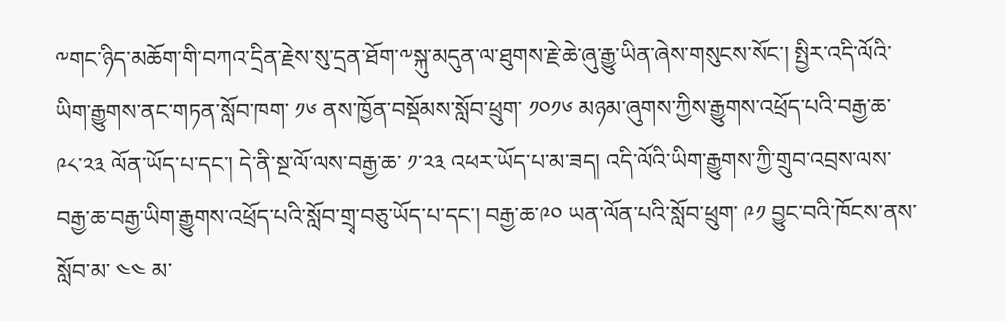༸གང་ཉིད་མཆོག་གི་བཀའ་དྲིན་རྗེས་སུ་དྲན་ཐོག་༸སྐུ་མདུན་ལ་ཐུགས་རྗེ་ཆེ་ཞུ་རྒྱུ་ཡིན་ཞེས་གསུངས་སོང་། སྤྱིར་འདི་ལོའི་ཡིག་རྒྱུགས་ནང་གཏན་སློབ་ཁག་ ༡༦ ནས་ཁྱོན་བསྡོམས་སློབ་ཕྲུག་ ༡༠༡༦ མཉམ་ཞུགས་ཀྱིས་རྒྱུགས་འཕྲོད་པའི་བརྒྱ་ཆ་ ༩༨་༢༣ ལོན་ཡོད་པ་དང་། དེ་ནི་སྔ་ལོ་ལས་བརྒྱ་ཆ་ ༡་༢༣ འཕར་ཡོད་པ་མ་ཟད། འདི་ལོའི་ཡིག་རྒྱུགས་ཀྱི་གྲུབ་འབྲས་ལས་བརྒྱ་ཆ་བརྒྱ་ཡིག་རྒྱུགས་འཕྲོད་པའི་སློབ་གྲྭ་བཅུ་ཡོད་པ་དང་། བརྒྱ་ཆ་༩༠ ཡན་ལོན་པའི་སློབ་ཕྲུག་ ༩༡ བྱུང་བའི་ཁོངས་ནས་སློབ་མ་ ༤༤ མ་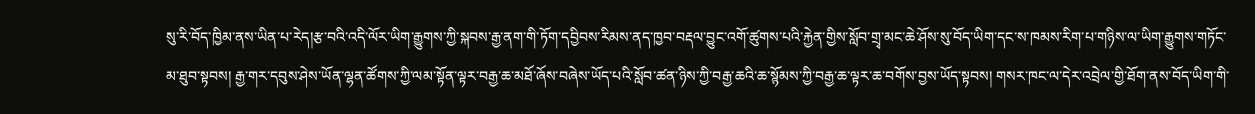སུ་རི་བོད་ཁྱིམ་ནས་ཡིན་པ་རེད།རྩ་བའི་འདི་ལོར་ཡིག་རྒྱུགས་ཀྱི་སྐབས་རྒྱ་ནག་གི་ཏོག་དབྱིབས་རིམས་ནད་ཁྱབ་བརྡལ་བྱུང་འགོ་ཚུགས་པའི་རྐྱེན་གྱིས་སློབ་གྲྭ་མང་ཆེ་ཤོས་སུ་བོད་ཡིག་དང་ས་ཁམས་རིག་པ་གཉིས་ལ་ཡིག་རྒྱུགས་གཏོང་མ་ཐུབ་སྟབས། རྒྱ་གར་དབུས་ཤེས་ཡོན་ལྷན་ཚོགས་ཀྱི་ལམ་སྟོན་ལྟར་བརྒྱ་ཆ་མཐོ་ཞོས་བཞེས་ཡོད་པའི་སློབ་ཚན་ཉིས་ཀྱི་བརྒྱ་ཆའི་ཆ་སྙོམས་ཀྱི་བརྒྱ་ཆ་ལྟར་ཆ་བགོས་བྱས་ཡོད་སྟབས། གསར་ཁང་ལ་དེར་འབྲེལ་གྱི་ཐོག་ནས་བོད་ཡིག་གི་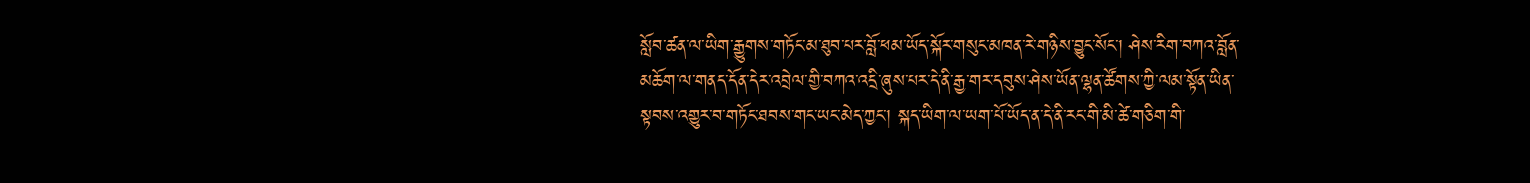སློབ་ཚན་ལ་ཡིག་རྒྱུགས་གཏོང་མ་ཐུབ་པར་བློ་ཕམ་ཡོད་སྐོར་གསུང་མཁན་རེ་གཉིས་བྱུང་སོང་། ཤེས་རིག་བཀའ་བློན་མཆོག་ལ་གནད་དོན་དེར་འབྲེལ་གྱི་བཀའ་འདྲི་ཞུས་པར་དེ་ནི་རྒྱ་གར་དབུས་ཤེས་ཡོན་ལྷན་ཚོགས་ཀྱི་ལམ་སྟོན་ཡིན་སྟབས་འགྱུར་བ་གཏོང་ཐབས་གང་ཡང་མེད་ཀྱང་། སྐད་ཡིག་ལ་ཡག་པོ་ཡོད་ན་དེ་ནི་རང་གི་མི་ཚེ་གཅིག་གི་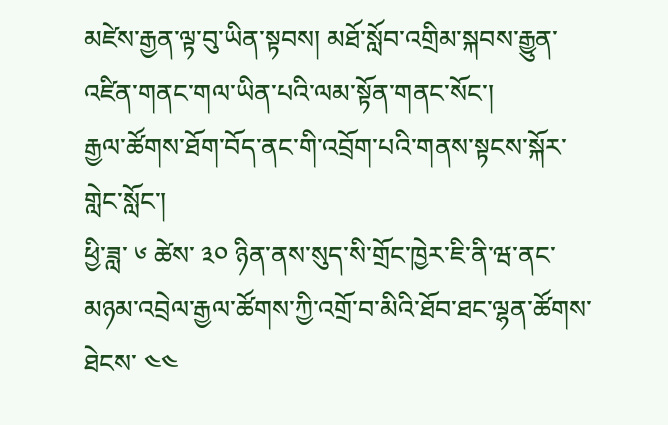མཛེས་རྒྱན་ལྟ་བུ་ཡིན་སྟབས། མཐོ་སློབ་འགྲིམ་སྐབས་རྒྱུན་འཛིན་གནང་གལ་ཡིན་པའི་ལམ་སྟོན་གནང་སོང་།
རྒྱལ་ཚོགས་ཐོག་བོད་ནང་གི་འབྲོག་པའི་གནས་སྟངས་སྐོར་གླེང་སློང་།
ཕྱི་ཟླ་ ༦ ཚེས་ ༣༠ ཉིན་ནས་སུད་སི་གྲོང་ཁྱེར་ཇི་ནི་ཝ་ནང་མཉམ་འབྲེལ་རྒྱལ་ཚོགས་ཀྱི་འགྲོ་བ་མིའི་ཐོབ་ཐང་ལྷན་ཚོགས་ཐེངས་ ༤༤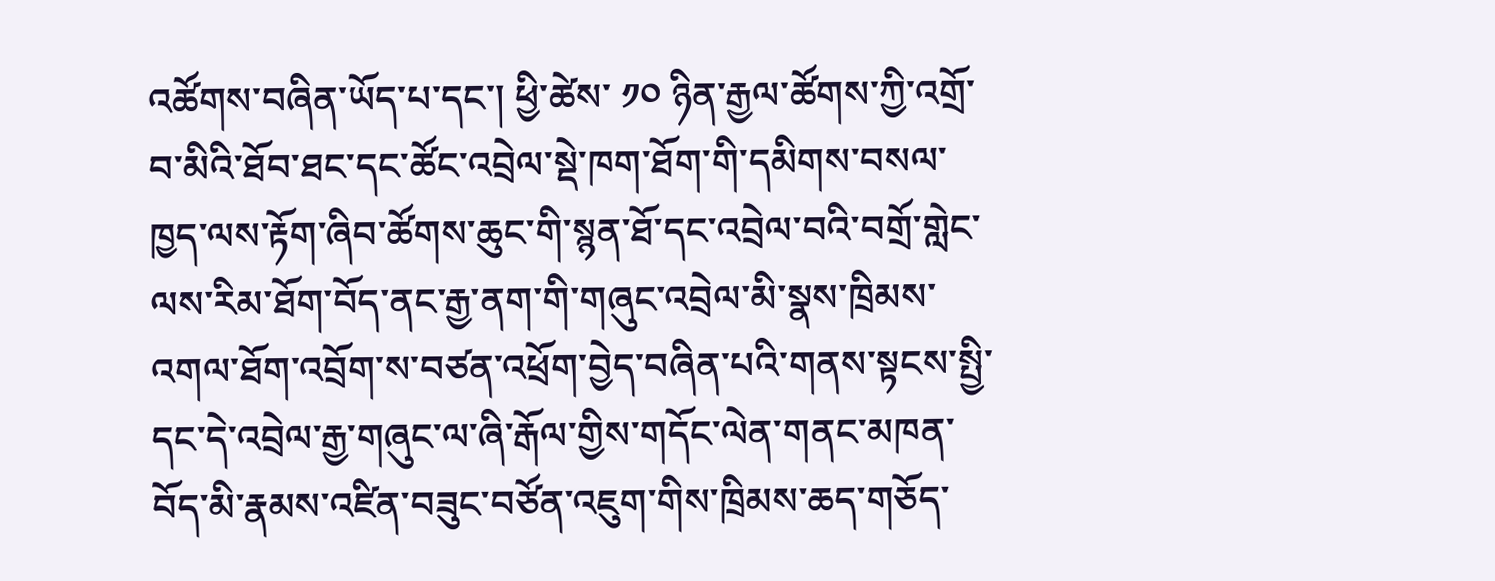འཚོགས་བཞིན་ཡོད་པ་དང་། ཕྱི་ཚེས་ ༡༠ ཉིན་རྒྱལ་ཚོགས་ཀྱི་འགྲོ་བ་མིའི་ཐོབ་ཐང་དང་ཚོང་འབྲེལ་སྡེ་ཁག་ཐོག་གི་དམིགས་བསལ་ཁྱད་ལས་རྟོག་ཞིབ་ཚོགས་ཆུང་གི་སྙན་ཐོ་དང་འབྲེལ་བའི་བགྲོ་གླེང་ལས་རིམ་ཐོག་བོད་ནང་རྒྱ་ནག་གི་གཞུང་འབྲེལ་མི་སྣས་ཁྲིམས་འགལ་ཐོག་འབྲོག་ས་བཙན་འཕྲོག་བྱེད་བཞིན་པའི་གནས་སྟངས་སྤྱི་དང་དེ་འབྲེལ་རྒྱ་གཞུང་ལ་ཞི་རྒོལ་གྱིས་གདོང་ལེན་གནང་མཁན་བོད་མི་རྣམས་འཛིན་བཟུང་བཙོན་འཇུག་གིས་ཁྲིམས་ཆད་གཅོད་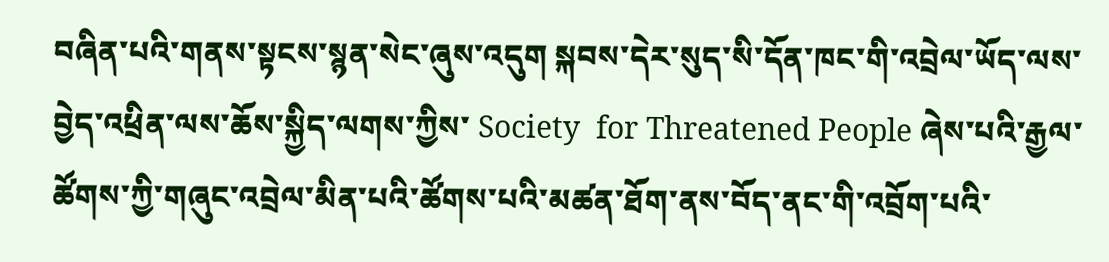བཞིན་པའི་གནས་སྟངས་སྙན་སེང་ཞུས་འདུག སྐབས་དེར་སུད་སི་དོན་ཁང་གི་འབྲེལ་ཡོད་ལས་བྱེད་འཕྲིན་ལས་ཆོས་སྐྱིད་ལགས་ཀྱིས་ Society  for Threatened People ཞེས་པའི་རྒྱལ་ཚོགས་ཀྱི་གཞུང་འབྲེལ་མིན་པའི་ཚོགས་པའི་མཚན་ཐོག་ནས་བོད་ནང་གི་འབྲོག་པའི་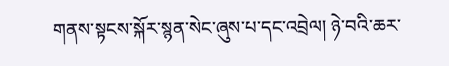གནས་སྟངས་སྐོར་སྙན་སེང་ཞུས་པ་དང་འབྲེལ། ཉེ་བའི་ཆར་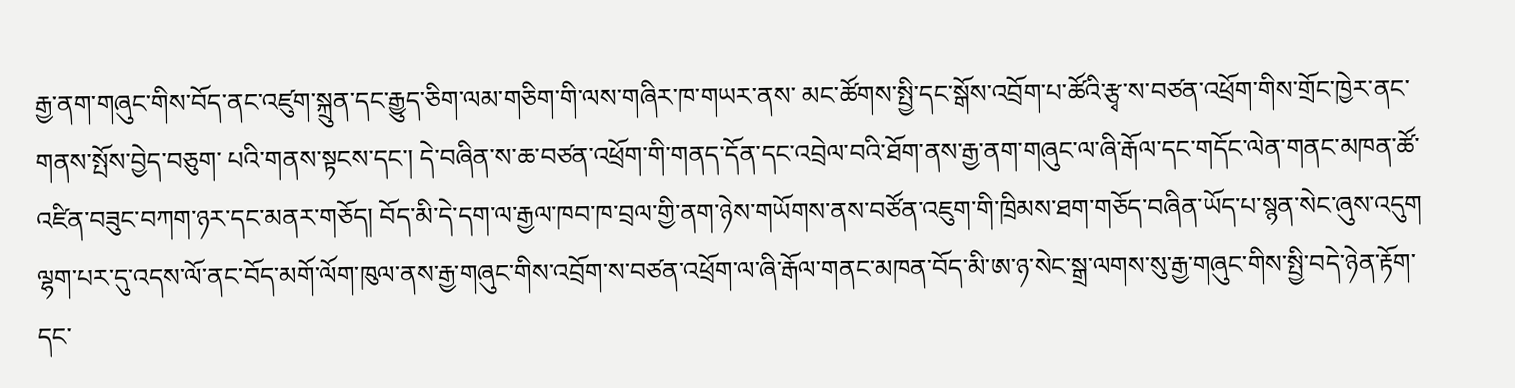རྒྱ་ནག་གཞུང་གིས་བོད་ནང་འཛུག་སྐྲུན་དང་རྒྱུད་ཅིག་ལམ་གཅིག་གི་ལས་གཞིར་ཁ་གཡར་ནས་ མང་ཚོགས་སྤྱི་དང་སྒོས་འབྲོག་པ་ཚོའི་རྩྭ་ས་བཙན་འཕྲོག་གིས་གྲོང་ཁྱེར་ནང་གནས་སྤོས་བྱེད་བཅུག་ པའི་གནས་སྟངས་དང་། དེ་བཞིན་ས་ཆ་བཙན་འཕྲོག་གི་གནད་དོན་དང་འབྲེལ་བའི་ཐོག་ནས་རྒྱ་ནག་གཞུང་ལ་ཞི་རྒོལ་དང་གདོང་ལེན་གནང་མཁན་ཚོ་འཛིན་བཟུང་བཀག་ཉར་དང་མནར་གཅོད། བོད་མི་དེ་དག་ལ་རྒྱལ་ཁབ་ཁ་བྲལ་གྱི་ནག་ཉེས་གཡོགས་ནས་བཙོན་འཇུག་གི་ཁྲིམས་ཐག་གཅོད་བཞིན་ཡོད་པ་སྙན་སེང་ཞུས་འདུག ལྷག་པར་དུ་འདས་ལོ་ནང་བོད་མགོ་ལོག་ཁུལ་ནས་རྒྱ་གཞུང་གིས་འབྲོག་ས་བཙན་འཕྲོག་ལ་ཞི་རྒོལ་གནང་མཁན་བོད་མི་ཨ་ཉ་སེང་སྒྲ་ལགས་སུ་རྒྱ་གཞུང་གིས་སྤྱི་བདེ་ཉེན་རྟོག་དང་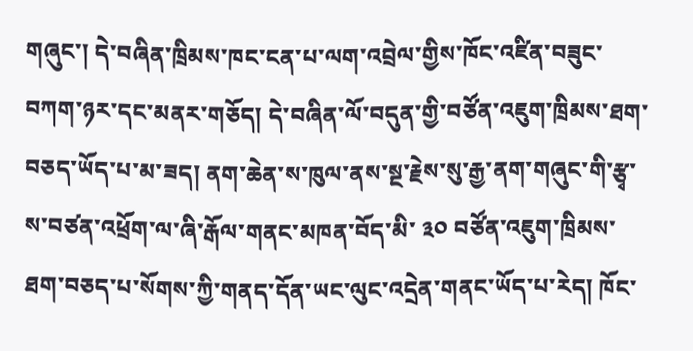གཞུང་། དེ་བཞིན་ཁྲིམས་ཁང་ངན་པ་ལག་འབྲེལ་གྱིས་ཁོང་འཛིན་བཟུང་བཀག་ཉར་དང་མནར་གཅོད། དེ་བཞིན་ལོ་བདུན་གྱི་བཙོན་འཇུག་ཁྲིམས་ཐག་བཅད་ཡོད་པ་མ་ཟད། ནག་ཆེན་ས་ཁུལ་ནས་སྔ་རྗེས་སུ་རྒྱ་ནག་གཞུང་གི་རྩྭ་ས་བཙན་འཕྲོག་ལ་ཞི་རྒོལ་གནང་མཁན་བོད་མི་ ༣༠ བཙོན་འཇུག་ཁྲིམས་ཐག་བཅད་པ་སོགས་ཀྱི་གནད་དོན་ཡང་ལུང་འདྲེན་གནང་ཡོད་པ་རེད། ཁོང་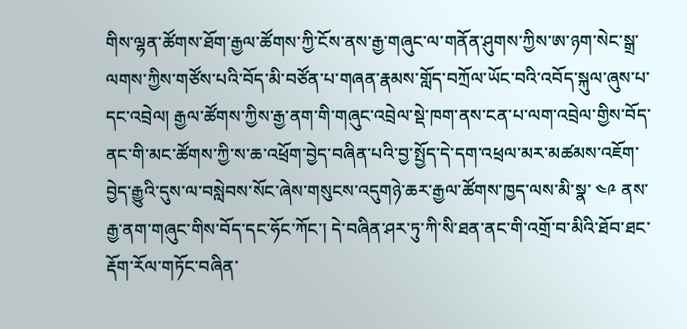གིས་ལྷན་ཚོགས་ཐོག་རྒྱལ་ཚོགས་ཀྱི་ངོས་ནས་རྒྱ་གཞུང་ལ་གནོན་ཤུགས་ཀྱིས་ཨ་ཉག་སེང་སྒྲ་ལགས་ཀྱིས་གཙོས་པའི་བོད་མི་བཙོན་པ་གཞན་རྣམས་གློད་བཀྲོལ་ཡོང་བའི་འབོད་སྐུལ་ཞུས་པ་དང་འབྲེལ། རྒྱལ་ཚོགས་ཀྱིས་རྒྱ་ནག་གི་གཞུང་འབྲེལ་སྡེ་ཁག་ནས་ངན་པ་ལག་འབྲེལ་གྱིས་བོད་ནང་གི་མང་ཚོགས་ཀྱི་ས་ཆ་འཕྲོག་བྱེད་བཞིན་པའི་བྱ་སྤྱོད་དེ་དག་འཕྲལ་མར་མཚམས་འཇོག་བྱེད་རྒྱུའི་དུས་ལ་བསླེབས་སོང་ཞེས་གསུངས་འདུགཉེ་ཆར་རྒྱལ་ཚོགས་ཁྱད་ལས་མི་སྣ་ ༤༩ ནས་རྒྱ་ནག་གཞུང་གིས་བོད་དང་ཧོང་ཀོང་། དེ་བཞིན་ཤར་ཏུ་ཀི་སི་ཐན་ནང་གི་འགྲོ་བ་མིའི་ཐོབ་ཐང་རྡོག་རོལ་གཏོང་བཞིན་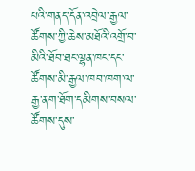པའི་གནད་དོན་འབྲེལ་རྒྱལ་ཚོགས་ཀྱི་ཆེས་མཐོའི་འགྲོ་བ་མིའི་ཐོབ་ཐང་ལྷན་ཁང་དང་ཚོགས་མི་རྒྱལ་ཁབ་ཁག་ལ་རྒྱ་ནག་ཐོག་དམིགས་བསལ་ཚོགས་དུས་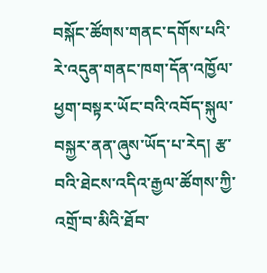བསྐོང་ཚོགས་གནང་དགོས་པའི་རེ་འདུན་གནང་ཁག་དོན་འཁྱོལ་ཕྱག་བསྟར་ཡོང་བའི་འབོད་སྐུལ་བསྐྱར་ནན་ཞུས་ཡོད་པ་རེད། རྩ་བའི་ཐེངས་འདིའ་རྒྱལ་ཚོགས་ཀྱི་འགྲོ་བ་མིའི་ཐོབ་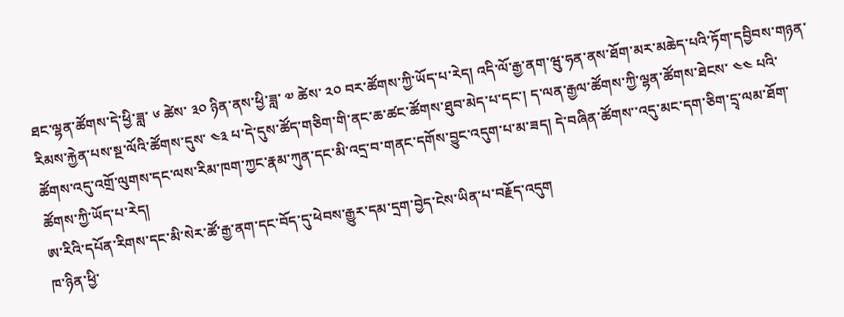ཐང་ལྷན་ཚོགས་དེ་ཕྱི་ཟླ་ ༦ ཚེས་ ༣༠ ཉིན་ནས་ཕྱི་ཟླ་ ༧ ཚེས་ ༢༠ བར་ཚོགས་ཀྱི་ཡོད་པ་རེད། འདི་ལོ་རྒྱ་ནག་ཝུ་ཧན་ནས་ཐོག་མར་མཆེད་པའི་ཏོག་དབྱིབས་གཉན་རིམས་རྐྱེན་པས་སྔ་ལོའི་ཚོགས་དུས་ ༤༣ པ་དེ་དུས་ཚོད་གཅིག་གི་ནང་ཆ་ཚང་ཚོགས་ཐུབ་མེད་པ་དང་། ད་ལན་རྒྱལ་ཚོགས་ཀྱི་ལྷན་ཚོགས་ཐེངས་ ༤༤ པའི་ཚོགས་འདུ་འགྲོ་ལུགས་དང་ལས་རིམ་ཁག་ཀྱང་རྣམ་ཀུན་དང་མི་འདྲ་བ་གནང་དགོས་བྱུང་འདུག་པ་མ་ཟད། དེ་བཞིན་ཚོགས་་འདུ་མང་དག་ཅིག་དྲྭ་ལམ་ཐོག་ཚོགས་ཀྱི་ཡོད་པ་རེད།
ཨ་རིའི་དཔོན་རིགས་དང་མི་སེར་ཚོ་རྒྱ་ནག་དང་བོད་དུ་ཕེབས་རྒྱུར་དམ་དྲག་བྱེད་ངེས་ཡིན་པ་བརྗོད་འདུག
ཁ་ཉིན་ཕྱི་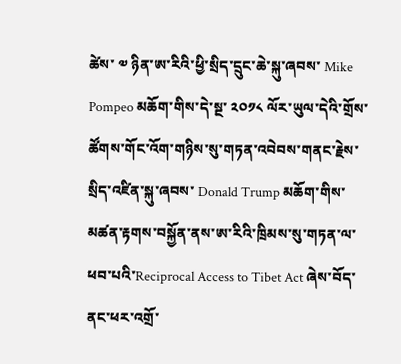ཚེས་ ༧ ཉིན་ཨ་རིའི་ཕྱི་སྲིད་དྲུང་ཆེ་སྐུ་ཞབས་ Mike Pompeo མཆོག་གིས་དེ་སྔ་ ༢༠༡༨ ལོར་ཡུལ་དེའི་གྲོས་ཚོགས་གོང་འོག་གཉིས་སུ་གཏན་འབེབས་གནང་རྗེས་སྲིད་འཛིན་སྐུ་ཞབས་ Donald Trump མཆོག་གིས་མཚན་རྟགས་བསྐྱོན་ནས་ཨ་རིའི་ཁྲིམས་སུ་གཏན་ལ་ཕབ་པའི་Reciprocal Access to Tibet Act ཞེས་བོད་ནང་ཕར་འགྲོ་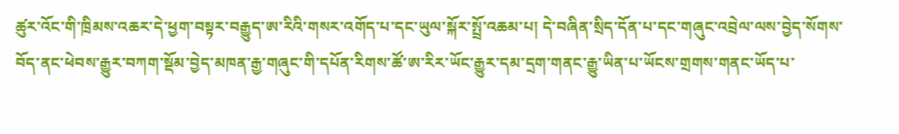ཚུར་འོང་གི་ཁྲིམས་འཆར་དེ་ཕྱག་བསྟར་བརྒྱུད་ཨ་རིའི་གསར་འགོད་པ་དང་ཡུལ་སྐོར་སྤྲོ་འཆམ་པ། དེ་བཞིན་སྲིད་དོན་པ་དང་གཞུང་འབྲེལ་ལས་བྱེད་སོགས་བོད་ནང་ཕེབས་རྒྱུར་བཀག་སྡོམ་བྱེད་མཁན་རྒྱ་གཞུང་གི་དཔོན་རིགས་ཚོ་ཨ་རིར་ཡོང་རྒྱུར་དམ་དྲག་གནང་རྒྱུ་ཡིན་པ་ཡོངས་གྲགས་གནང་ཡོད་པ་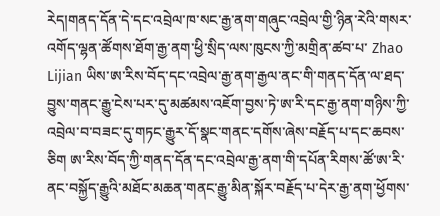རེད།གནད་དོན་དེ་དང་འབྲེལ་ཁ་སང་རྒྱ་ནག་གཞུང་འབྲེལ་གྱི་ཉིན་རེའི་གསར་འགོད་ལྷན་ཚོགས་ཐོག་རྒྱ་ནག་ཕྱི་སྲིད་ལས་ཁུངས་ཀྱི་མགྲིན་ཚབ་པ་ Zhao Lijian ཡིས་ཨ་རིས་བོད་དང་འབྲེལ་རྒྱ་ནག་རྒྱལ་ནང་གི་གནད་དོན་ལ་ཐད་བྱུས་གནང་རྒྱུ་ངེས་པར་དུ་མཚམས་འཇོག་བྱས་ཏེ་ཨ་རི་དང་རྒྱ་ནག་གཉིས་ཀྱི་འབྲེལ་བ་བཟང་དུ་གཏང་རྒྱུར་དོ་སྣང་གནང་དགོས་ཞེས་བརྗོད་པ་དང་ཆབས་ཅིག ཨ་རིས་བོད་ཀྱི་གནད་དོན་དང་འབྲེལ་རྒྱ་ནག་གི་དཔོན་རིགས་ཚོ་ཨ་རི་ནང་བསྐྱོད་རྒྱུའི་མཐོང་མཆན་གནང་རྒྱུ་མིན་སྐོར་བརྗོད་པ་དེར་རྒྱ་ནག་ཕྱོགས་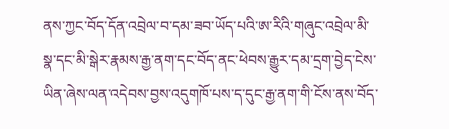ནས་ཀྱང་བོད་དོན་འབྲེལ་བ་དམ་ཟབ་ཡོད་པའི་ཨ་རིའི་གཞུང་འབྲེལ་མི་སྣ་དང་མི་སྒེར་རྣམས་རྒྱ་ནག་དང་བོད་ནང་ཕེབས་རྒྱུར་དམ་དྲག་བྱེད་ངེས་ཡིན་ཞེས་ལན་འདེབས་བྱས་འདུགཁོ་པས་ད་དུང་རྒྱ་ནག་གི་ངོས་ནས་བོད་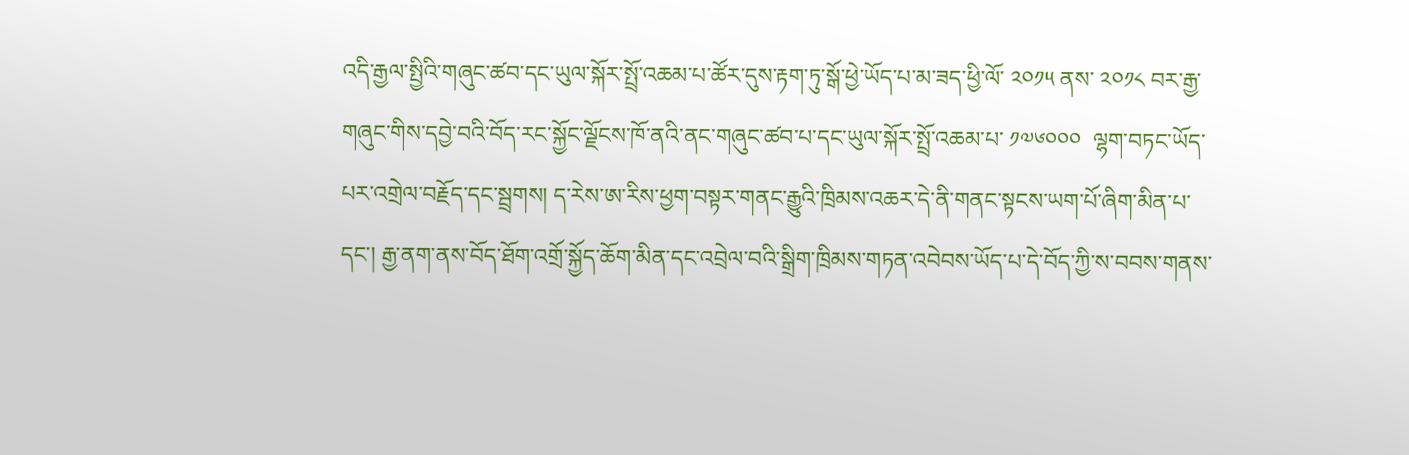འདི་རྒྱལ་སྤྱིའི་གཞུང་ཚབ་དང་ཡུལ་སྐོར་སྤྲོ་འཆམ་པ་ཚོར་དུས་རྟག་ཏུ་སྒོ་ཕྱེ་ཡོད་པ་མ་ཟད་ཕྱི་ལོ་ ༢༠༡༥ ནས་ ༢༠༡༨ བར་རྒྱ་གཞུང་གིས་དབྱེ་བའི་བོད་རང་སྐྱོང་ལྗོངས་ཁོ་ནའི་ནང་གཞུང་ཚབ་པ་དང་ཡུལ་སྐོར་སྤྲོ་འཆམ་པ་ ༡༧༦༠༠༠  ལྷག་བཏང་ཡོད་པར་འགྲེལ་བརྗོད་དང་སྦྲགས། ད་རེས་ཨ་རིས་ཕྱག་བསྟར་གནང་རྒྱུའི་ཁྲིམས་འཆར་དེ་ནི་གནང་སྟངས་ཡག་པོ་ཞིག་མིན་པ་དང་། རྒྱ་ནག་ནས་བོད་ཐོག་འགྲོ་སྐྱོད་ཆོག་མིན་དང་འབྲེལ་བའི་སྒྲིག་ཁྲིམས་གཏན་འབེབས་ཡོད་པ་དེ་བོད་ཀྱི་ས་བབས་གནས་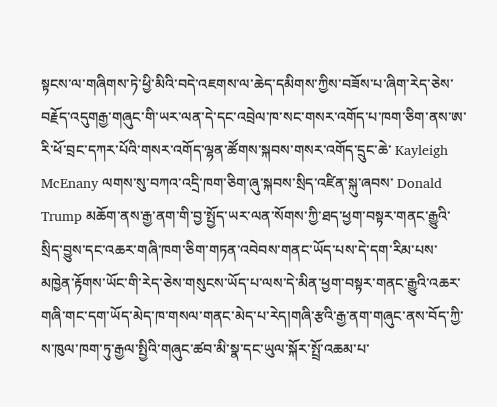སྟངས་ལ་གཞིགས་ཏེ་ཕྱི་མིའི་བདེ་འཇགས་ལ་ཆེད་དམིགས་ཀྱིས་བཟོས་པ་ཞིག་རེད་ཅེས་བརྗོད་འདུགརྒྱ་གཞུང་གི་ཡར་ལན་དེ་དང་འབྲེལ་ཁ་སང་གསར་འགོད་པ་ཁག་ཅིག་ནས་ཨ་རི་ཕོ་བྲང་དཀར་པོའི་གསར་འགོད་ལྷན་ཚོགས་སྐབས་གསར་འགོད་དྲུང་ཆེ་ Kayleigh McEnany ལགས་སུ་བཀའ་འདྲི་ཁག་ཅིག་ཞུ་སྐབས་སྲིད་འཛིན་སྐུ་ཞབས་ Donald Trump མཆོག་ནས་རྒྱ་ནག་གི་བྱ་སྤྱོད་ཡར་ལན་སོགས་ཀྱི་ཐད་ཕྱག་བསྟར་གནང་རྒྱུའི་སྲིད་བྱུས་དང་འཆར་གཞི་ཁག་ཅིག་གཏན་འབེབས་གནང་ཡོད་པས་དེ་དག་རིམ་པས་མཁྱེན་རྟོགས་ཡོང་གི་རེད་ཅེས་གསུངས་ཡོད་པ་ལས་དེ་མིན་ཕྱག་བསྟར་གནང་རྒྱུའི་འཆར་གཞི་གང་དག་ཡོད་མེད་ཁ་གསལ་གནང་མེད་པ་རེད།གཞི་རྩའི་རྒྱ་ནག་གཞུང་ནས་བོད་ཀྱི་ས་ཁུལ་ཁག་ཏུ་རྒྱལ་སྤྱིའི་གཞུང་ཚབ་མི་སྣ་དང་ཡུལ་སྐོར་སྤྲོ་འཆམ་པ་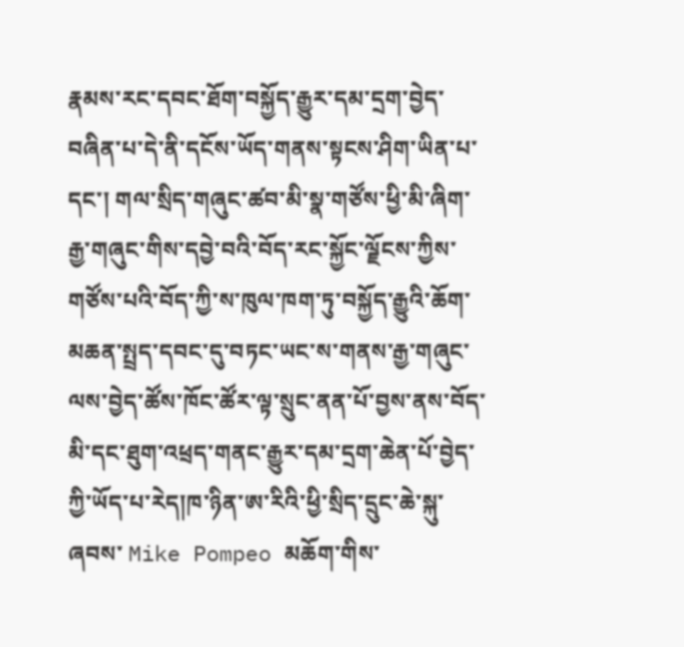རྣམས་རང་དབང་ཐོག་བསྐྱོད་རྒྱུར་དམ་དྲག་བྱེད་བཞིན་པ་དེ་ནི་དངོས་ཡོད་གནས་སྟངས་ཤིག་ཡིན་པ་དང་། གལ་སྲིད་གཞུང་ཚབ་མི་སྣ་གཙོས་ཕྱི་མི་ཞིག་རྒྱ་གཞུང་གིས་དབྱེ་བའི་བོད་རང་སྐྱོང་ལྗོངས་ཀྱིས་གཙོས་པའི་བོད་ཀྱི་ས་ཁུལ་ཁག་ཏུ་བསྐྱོད་རྒྱུའི་ཆོག་མཆན་སྤྲད་དབང་དུ་བཏང་ཡང་ས་གནས་རྒྱ་གཞུང་ལས་བྱེད་ཚོས་ཁོང་ཚོར་ལྟ་སྲུང་ནན་པོ་བྱས་ནས་བོད་མི་དང་ཐུག་འཕྲད་གནང་རྒྱུར་དམ་དྲག་ཆེན་པོ་བྱེད་ཀྱི་ཡོད་པ་རེད།ཁ་ཉིན་ཨ་རིའི་ཕྱི་སྲིད་དྲུང་ཆེ་སྐུ་ཞབས་ Mike Pompeo མཆོག་གིས་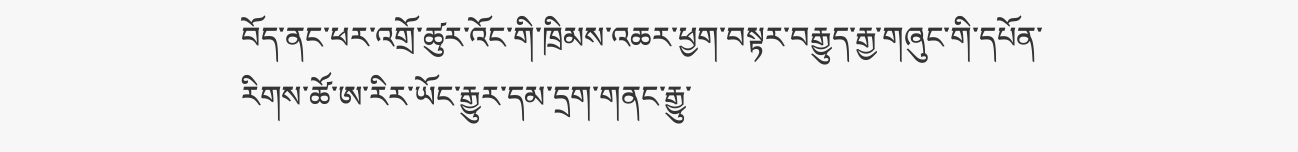བོད་ནང་ཕར་འགྲོ་ཚུར་འོང་གི་ཁྲིམས་འཆར་ཕྱག་བསྟར་བརྒྱུད་རྒྱ་གཞུང་གི་དཔོན་རིགས་ཚོ་ཨ་རིར་ཡོང་རྒྱུར་དམ་དྲག་གནང་རྒྱུ་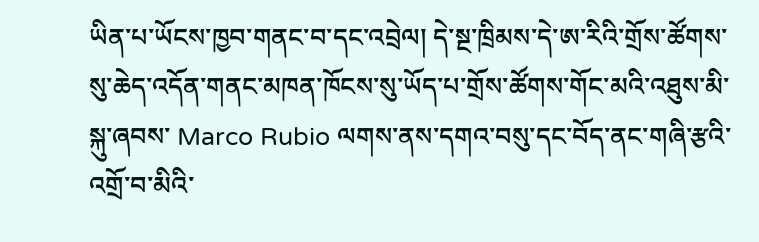ཡིན་པ་ཡོངས་ཁྱབ་གནང་བ་དང་འབྲེལ། དེ་སྔ་ཁྲིམས་དེ་ཨ་རིའི་གྲོས་ཚོགས་སུ་ཆེད་འདོན་གནང་མཁན་ཁོངས་སུ་ཡོད་པ་གྲོས་ཚོགས་གོང་མའི་འཐུས་མི་སྐུ་ཞབས་ Marco Rubio ལགས་ནས་དགའ་བསུ་དང་བོད་ནང་གཞི་རྩའི་འགྲོ་བ་མིའི་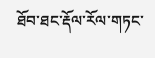ཐོབ་ཐང་རྡོལ་རོལ་གཏང་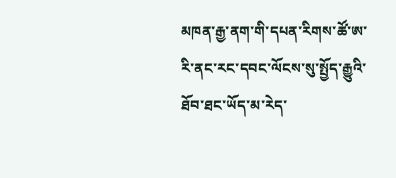མཁན་རྒྱ་ནག་གི་དཔན་རིགས་ཚོ་ཨ་རི་ནང་རང་དབང་ལོངས་སུ་སྤྱོད་རྒྱུའི་ཐོབ་ཐང་ཡོད་མ་རེད་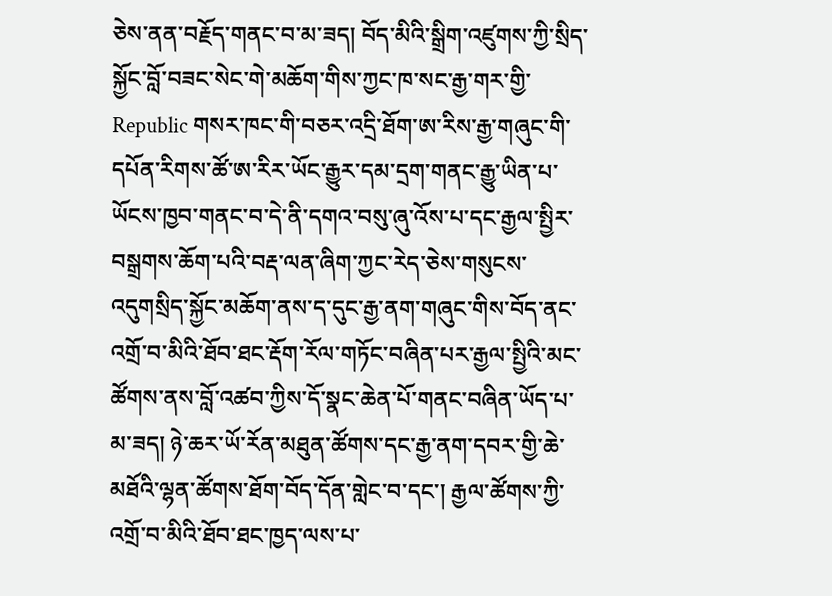ཅེས་ནན་བརྗོད་གནང་བ་མ་ཟད། བོད་མིའི་སྒྲིག་འཛུགས་ཀྱི་སྲིད་སྐྱོང་བློ་བཟང་སེང་གེ་མཆོག་གིས་ཀྱང་ཁ་སང་རྒྱ་གར་གྱི་ Republic གསར་ཁང་གི་བཅར་འདྲི་ཐོག་ཨ་རིས་རྒྱ་གཞུང་གི་དཔོན་རིགས་ཚོ་ཨ་རིར་ཡོང་རྒྱུར་དམ་དྲག་གནང་རྒྱུ་ཡིན་པ་ཡོངས་ཁྱབ་གནང་བ་དེ་ནི་དགའ་བསུ་ཞུ་འོས་པ་དང་རྒྱལ་སྤྱིར་བསྒྲགས་ཆོག་པའི་བརྡ་ལན་ཞིག་ཀྱང་རེད་ཅེས་གསུངས་འདུགསྲིད་སྐྱོང་མཆོག་ནས་ད་དུང་རྒྱ་ནག་གཞུང་གིས་བོད་ནང་འགྲོ་བ་མིའི་ཐོབ་ཐང་རྡོག་རོལ་གཏོང་བཞིན་པར་རྒྱལ་སྤྱིའི་མང་ཚོགས་ནས་བློ་འཚབ་ཀྱིས་དོ་སྣང་ཆེན་པོ་གནང་བཞིན་ཡོད་པ་མ་ཟད། ཉེ་ཆར་ཡོ་རོན་མཐུན་ཚོགས་དང་རྒྱ་ནག་དབར་གྱི་ཆེ་མཐོའི་ལྷན་ཚོགས་ཐོག་བོད་དོན་གླེང་བ་དང་། རྒྱལ་ཚོགས་ཀྱི་འགྲོ་བ་མིའི་ཐོབ་ཐང་ཁྱད་ལས་པ་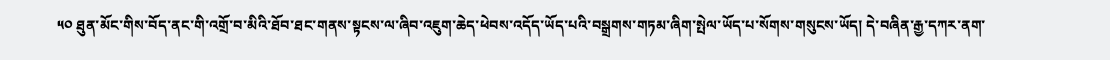༥༠ ཐུན་མོང་གིས་བོད་ནང་གི་འགྲོ་བ་མིའི་ཐོབ་ཐང་གནས་སྟངས་ལ་ཞིབ་འཇུག་ཆེད་ཕེབས་འདོད་ཡོད་པའི་བསྒྲགས་གཏམ་ཞིག་སྤེལ་ཡོད་པ་སོགས་གསུངས་ཡོད། དེ་བཞིན་རྒྱ་དཀར་ནག་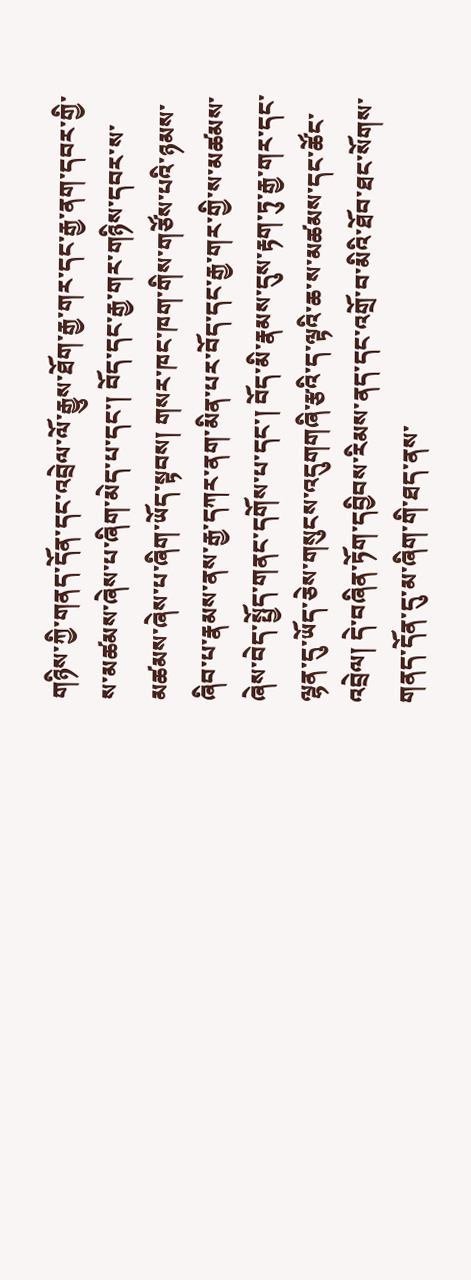གཉིས་ཀྱི་གནད་དོན་དང་འབྲེལ་ལོ་རྒྱུས་ཐོག་རྒྱ་གར་དང་རྒྱ་ནག་དབར་གྱི་ས་མཚམས་ཞེས་པ་ཞིག་མེད་པ་དང་། བོད་དང་རྒྱ་གར་གཉིས་དབར་ས་མཚམས་ཞེས་པ་ཞིག་ཡོད་སྟབས། གསར་ཁང་ཁག་གིས་གཙོས་པའི་ཉམས་ཞིབ་པ་རྣམས་ནས་རྒྱ་དཀར་ནག་མིན་པར་བོད་དང་རྒྱ་གར་གྱི་ས་མཚམས་ཞེས་བེད་སྤྱོད་གནང་དགོས་པ་དང་། བོད་མི་རྣམས་དུས་རྟག་ཏུ་རྒྱ་གར་དང་ལྷན་དུ་ཡོད་ཅེས་གསུངས་འདུགགཞི་རྩའི་ད་ལྟའི་ཆ་ས་མཚམས་དང་ཚོང་འབྲེལ། དེ་བཞིན་ཏོག་དབྱིབས་རིམས་ནད་དང་འགྲོ་བ་མིའི་ཐོབ་ཐང་སོགས་གནད་དོན་དུ་མ་ཞིག་གི་ཐད་ནས་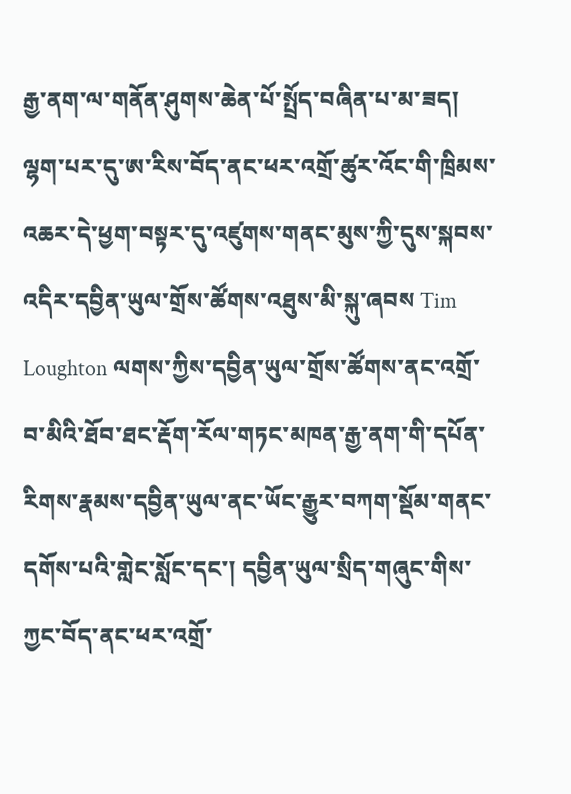རྒྱ་ནག་ལ་གནོན་ཤུགས་ཆེན་པོ་སྤྲོད་བཞིན་པ་མ་ཟད། ལྷག་པར་དུ་ཨ་རིས་བོད་ནང་ཕར་འགྲོ་ཚུར་འོང་གི་ཁྲིམས་འཆར་དེ་ཕྱག་བསྟར་དུ་འཛུགས་གནང་མུས་ཀྱི་དུས་སྐབས་འདིར་དབྱིན་ཡུལ་གྲོས་ཚོགས་འཐུས་མི་སྐུ་ཞབས Tim Loughton ལགས་ཀྱིས་དབྱིན་ཡུལ་གྲོས་ཚོགས་ནང་འགྲོ་བ་མིའི་ཐོབ་ཐང་རྡོག་རོལ་གཏང་མཁན་རྒྱ་ནག་གི་དཔོན་རིགས་རྣམས་དབྱིན་ཡུལ་ནང་ཡོང་རྒྱུར་བཀག་སྡོམ་གནང་དགོས་པའི་གླེང་སློང་དང་། དབྱིན་ཡུལ་སྲིད་གཞུང་གིས་ཀྱང་བོད་ནང་ཕར་འགྲོ་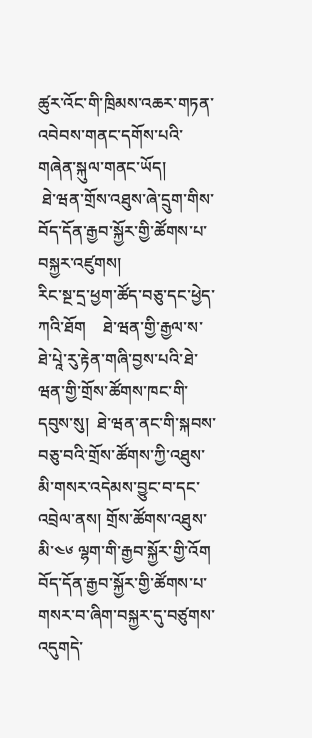ཚུར་འོང་གི་ཁྲིམས་འཆར་གཏན་འབེབས་གནང་དགོས་པའི་གཞེན་སྐུལ་གནང་ཡོད།
 ཐེ་ཝན་གྲོས་འཐུས་ཞེ་དྲུག་གིས་བོད་དོན་རྒྱབ་སྐྱོར་གྱི་ཚོགས་པ་བསྐྱར་འཛུགས།
རིང་སྔ་དྲ་ཕྱག་ཚོད་བཅུ་དང་ཕྱེད་ཀའི་ཐོག    ཐེ་ཝན་གྱི་རྒྱལ་ས་ཐེ་པཱེ་རུ་རྟེན་གཞི་བྱས་པའི་ཐེ་ཝན་གྱི་གྲོས་ཚོགས་ཁང་གི་དབུས་སུ།  ཐེ་ཝན་ནང་གི་སྐབས་བཅུ་བའི་གྲོས་ཚོགས་ཀྱི་འཐུས་མི་གསར་འདེམས་བྱུང་བ་དང་འབྲེལ་ནས། གྲོས་ཚོགས་འཐུས་མི་༤༦ ལྷག་གི་རྒྱབ་སྐྱོར་གྱི་འོག    བོད་དོན་རྒྱབ་སྐྱོར་གྱི་ཚོགས་པ་གསར་བ་ཞིག་བསྐྱར་དུ་བཙུགས་འདུགདེ་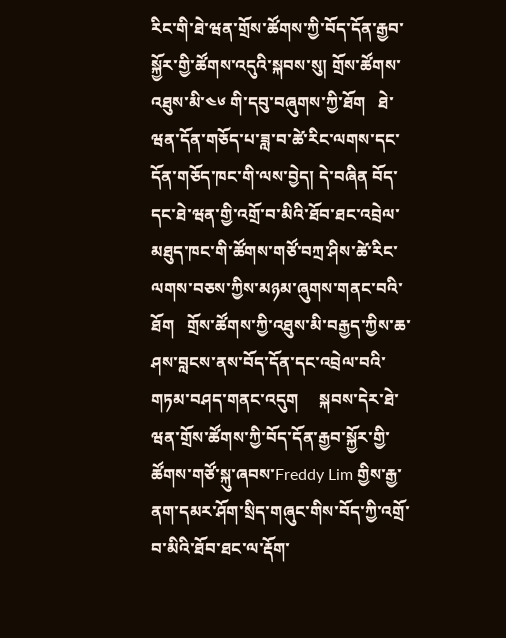རིང་གི་ཐེ་ཝན་གྲོས་ཚོགས་ཀྱི་བོད་དོན་རྒྱབ་སྐྱོར་གྱི་ཚོགས་འདུའི་སྐབས་སུ། གྲོས་ཚོགས་འཐུས་མི་༤༦ གི་དབུ་བཞུགས་ཀྱི་ཐོག   ཐེ་ཝན་དོན་གཅོད་པ་ཟླ་བ་ཚེ་རིང་ལགས་དང་དོན་གཅོད་ཁང་གི་ལས་བྱེད། དེ་བཞིན བོད་དང་ཐེ་ཝན་གྱི་འགྲོ་བ་མིའི་ཐོབ་ཐང་འབྲེལ་མཐུད་ཁང་གི་ཚོགས་གཙོ་བཀྲ་ཤིས་ཚེ་རིང་ལགས་བཅས་ཀྱིས་མཉམ་ཞུགས་གནང་བའི་ཐོག   གྲོས་ཚོགས་ཀྱི་འཐུས་མི་བརྒྱད་ཀྱིས་ཆ་ཤས་བླངས་ནས་བོད་དོན་དང་འབྲེལ་བའི་གཏམ་བཤད་གནང་འདུག     སྐབས་དེར་ཐེ་ཝན་གྲོས་ཚོགས་ཀྱི་བོད་དོན་རྒྱབ་སྐྱོར་གྱི་ཚོགས་གཙོ་སྐུ་ཞབས་Freddy Lim གྱིས་རྒྱ་ནག་དམར་ཤོག་སྲིད་གཞུང་གིས་བོད་ཀྱི་འགྲོ་བ་མིའི་ཐོབ་ཐང་ལ་རྡོག་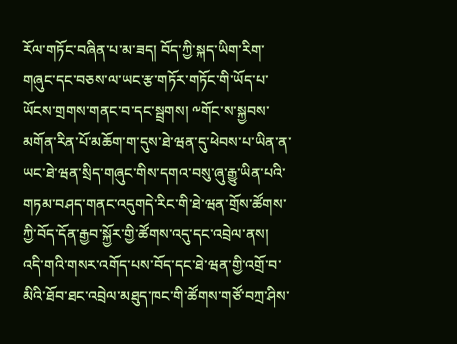རོལ་གཏོང་བཞིན་པ་མ་ཟད། བོད་ཀྱི་སྐད་ཡིག་རིག་གཞུང་དང་བཅས་ལ་ཡང་རྩ་གཏོར་གཏོང་གི་ཡོད་པ་ཡོངས་གྲགས་གནང་བ་དང་སྦྲགས། ༸གོང་ས་སྐྱབས་མགོན་རིན་པོ་མཆོག་ག་དུས་ཐེ་ཝན་དུ་ཕེབས་པ་ཡིན་ན་ཡང་ཐེ་ཝན་སྲིད་གཞུང་གིས་དགའ་བསུ་ཞུ་རྒྱུ་ཡིན་པའི་གཏམ་བཤད་གནང་འདུགདེ་རིང་གི་ཐེ་ཝན་གྲོས་ཚོགས་ཀྱི་བོད་དོན་རྒྱབ་སྐྱོར་གྱི་ཚོགས་འདུ་དང་འབྲེལ་ནས། འདི་གའི་གསར་འགོད་པས་བོད་དང་ཐེ་ཝན་གྱི་འགྲོ་བ་མིའི་ཐོབ་ཐང་འབྲེལ་མཐུད་ཁང་གི་ཚོགས་གཙོ་བཀྲ་ཤིས་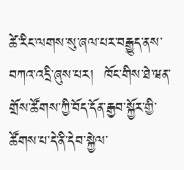ཚེ་རིང་ལགས་སུ་ཞལ་པར་བརྒྱུད་ནས་བཀའ་འདྲི་ཞུས་པར།  ཁོང་གིས་ཐེ་ཝན་གྲོས་ཚོགས་ཀྱི་བོད་དོན་རྒྱབ་སྐྱོར་གྱི་ཚོགས་པ་དེ་ནི་དེབ་སྐྱེལ་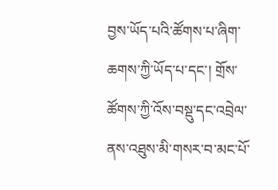བྱས་ཡོད་པའི་ཚོགས་པ་ཞིག་ཆགས་ཀྱི་ཡོད་པ་དང་། གྲོས་ཚོགས་ཀྱི་འོས་བསྡུ་དང་འབྲེལ་ནས་འཐུས་མི་གསར་བ་མང་པོ་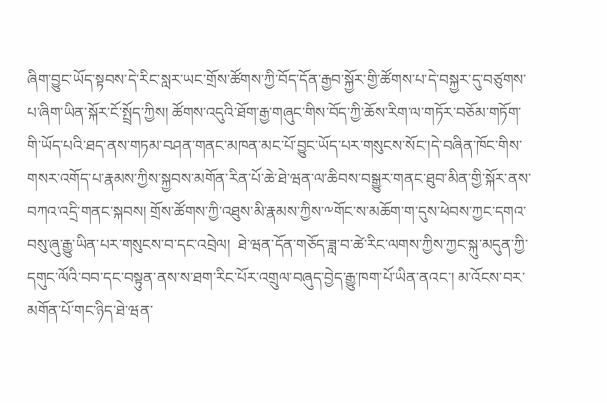ཞིག་བྱུང་ཡོད་སྟབས་དེ་རིང་སླར་ཡང་གྲོས་ཚོགས་ཀྱི་བོད་དོན་རྒྱབ་སྐྱོར་གྱི་ཚོགས་པ་དེ་བསྐྱར་དུ་བཙུགས་པ་ཞིག་ཡིན་སྐོར་ངོ་སྤྲོད་ཀྱིས། ཚོགས་འདུའི་ཐོག་རྒྱ་གཞུང་གིས་བོད་ཀྱི་ཆོས་རིག་ལ་གཏོར་བཅོམ་གཏོག་གི་ཡོད་པའི་ཐད་ནས་གཏམ་བཤན་གནང་མཁན་མང་པོ་བྱུང་ཡོད་པར་གསུངས་སོང་།དེ་བཞིན་ཁོང་གིས་གསར་འགོད་པ་རྣམས་ཀྱིས་སྐྱབས་མགོན་རིན་པོ་ཆེ་ཐེ་ཝན་ལ་ཆིབས་བསྒྱུར་གནང་ཐུབ་མིན་གྱི་སྐོར་ནས་བཀའ་འདྲི་གནང་སྐབས། གྲོས་ཚོགས་ཀྱི་འཐུས་མི་རྣམས་ཀྱིས་༸གོང་ས་མཆོག་ག་དུས་ཕེབས་ཀྱང་དགའ་བསུ་ཞུ་རྒྱུ་ཡིན་པར་གསུངས་བ་དང་འབྲེལ།  ཐེ་ཝན་དོན་གཅོད་ཟླ་བ་ཚེ་རིང་ལགས་ཀྱིས་ཀྱང་སྐུ་མདུན་ཀྱི་དགུང་ལོའི་བབ་དང་བསྟུན་ནས་ས་ཐག་རིང་པོར་འགྲུལ་བཞུད་བྱེད་རྒྱུ་ཁག་པོ་ཡིན་ནའང་། མ་འོངས་བར་མགོན་པོ་གང་ཉིད་ཐེ་ཝན་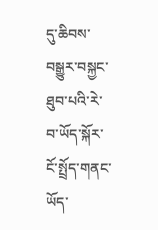དུ་ཆིབས་བསྒྱུར་བསྐྱང་ཐུབ་པའི་རེ་བ་ཡོད་སྐོར་ངོ་སྤྲོད་གནང་ཡོད་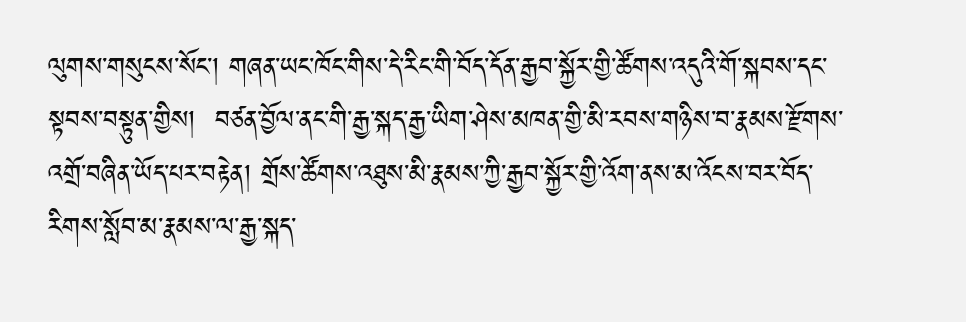ལུགས་གསུངས་སོང་། གཞན་ཡང་ཁོང་གིས་དེ་རིང་གི་བོད་དོན་རྒྱབ་སྐྱོར་གྱི་ཚོགས་འདུའི་གོ་སྐབས་དང་སྟབས་བསྟུན་གྱིས།  བཙན་བྱོལ་ནང་གི་རྒྱ་སྐད་རྒྱ་ཡིག་ཤེས་མཁན་གྱི་མི་རབས་གཉིས་བ་རྣམས་རྫོགས་འགྲོ་བཞིན་ཡོད་པར་བརྟེན། གྲོས་ཚོགས་འཐུས་མི་རྣམས་ཀྱི་རྒྱབ་སྐྱོར་གྱི་འོག་ནས་མ་འོངས་བར་བོད་རིགས་སློབ་མ་རྣམས་ལ་རྒྱ་སྐད་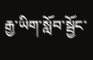རྒྱ་ཡིག་སློབ་སྦྱོང་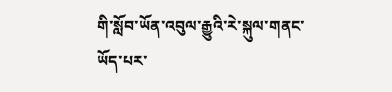གི་སློབ་ཡོན་འབུལ་རྒྱུའི་རེ་སྐུལ་གནང་ཡོད་པར་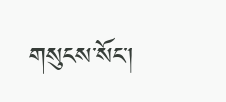གསུངས་སོང་།